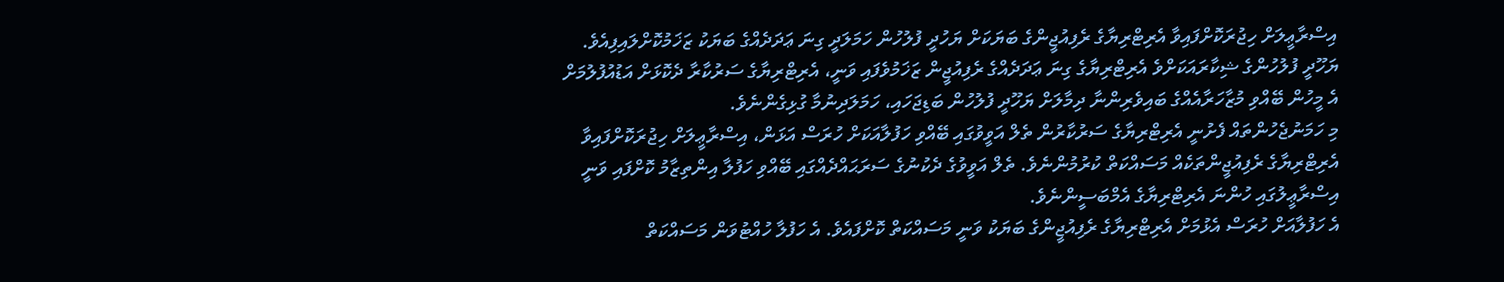އިސްރާޢީލަށް ހިޖުރަކޮށްފައިވާ އެރިޓްރިޔާގެ ރެފިއުޖީންގެ ބަޔަކަށް ޔަހުދީ ފުލުހުން ހަމަލަދީ ގިނަ ޢަދަދެއްގެ ބަޔަކު ޒަޚަމުކޮށްލައިފިއެވެ. ޔަހޫދީ ފުލުހުންގެ ޝިކާރައަކަށްވެ އެރިޓްރިޔާގެ ގިނަ ޢަދަދެއްގެ ރެފިއުޖީން ޒަޚަމުވެފައި ވަނީ، އެރިޓްރިޔާގެ ސަރުކާރާ ދެކޮޅަށް އަޑުއުފުލުމަށް އެ މީހުން ބޭއްވި މުޒާހަރާއެއްގެ ބައިވެރިންނާ ދިމާލަށް ޔަހޫދީ ފުލުހުން ބަޑިޖަހައި، ހަމަލަދިނުމާ ގުޅިގެންނެވެ.
މި ހަމަނުޖެހުންތައް ފެށުނީ އެރިޓްރިޔާގެ ސަރުކާރުން ތެލް އަވީވުގައި ބޭއްވި ހަފުލާއަކަށް ހުރަސް އަޅަން، އިސްރާޢީލަށް ހިޖުރަކޮށްފައިވާ އެރިޓްރިޔާގެ ރެފިއުޖީންތަކެއް މަސައްކަތް ކުރުމުންނެވެ. ތެލް އަވީވުގެ ދެކުނުގެ ސަރަޙައްދެއްގައި ބޭއްވި ހަފުލާ އިންތިޒާމު ކޮށްފައި ވަނީ އިސްރާޢީލުގައި ހުންނަ އެރިޓްރިޔާގެ އެމްބަސީންނެވެ.
އެ ހަފުލާއަށް ހުރަސް އެޅުމަށް އެރިޓްރިޔާގެ ރެފިއުޖީންގެ ބަޔަކު ވަނީ މަސައްކަތް ކޮށްފައެވެ. އެ ހަފުލާ ހުއްޓުވަން މަސައްކަތް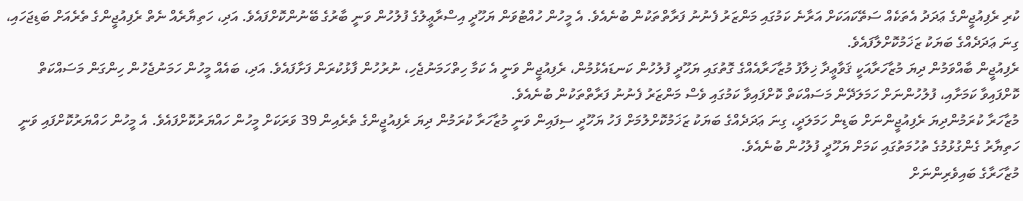ކުރި ރެފިއުޖީންގެ ޢަދަދު އެތަކެއް ސަތޭކައަކަށް އަރާނެ ކަމުގައި މަންޒަރު ފެނުނު ފަރާތްތަކުން ބުނެއެވެ. އެ މީހުން ހުއްޓުވަން ޔަހޫދީ އިސްރާޢީލުގެ ފުލުހުން ވަނީ ބާރުގެ ބޭނުންކޮށްފައެވެ. އަދި، ހަތިޔާރެއް ނެތް ރެފިއުޖީންގެ ތެރެއަށް ބަޑިޖަހައި، ގިނަ ޢަދަދެއްގެ ބަޔަކު ޒަޚަމުކޮށްލާފައެވެ.
ރެފިއުޖީން ބާއްވަމުން ދިޔަ މުޒާހަރާއަކީ ޤަވާޢީދާ ޚިލާފު މުޒާހަރާއެއްގެ ގޮތުގައި ޔަހޫދީ ފުލުހުން ކަނޑައެޅުމުން، ރެފިއުޖީން ވަނީ އެ ކަމާ ހިތްހަމަނުޖެހި، ނުރުހުން ފާޅުކުރަން ފަށާފައެވެ. އަދި، ބައެއް މީހުން ހަމަނުޖެހުން ހިންގަން މަސައްކަތް ކޮށްފައިވާ ކަމަށާއި، ފުލުހުންނަށް ހަމަލަދޭން މަސައްކަތް ކޮށްފައިވާ ކަމުގައި ވެސް މަންޒަރު ފެނުނު ފަރާތްތަކުން ބުނެއެވެ.
މުޒާހަރާ ކުރަމުންދިޔަ ރެފިއުޖީންނަށް ބަޑިން ހަމަލަދީ، ގިނަ ޢަދަދެއްގެ ބަޔަކު ޒަޚަމުކޮށްލުމަށް ފަހު ޔަހޫދީ ސިފައިން ވަނީ މުޒާހަރާ ކުރަމުން ދިޔަ ރެފިއުޖީންގެ ތެރެއިން 39 ވަރަކަށް މީހުން ހައްޔަރުކޮށްފައެވެ. އެ މީހުން ހައްޔަރުކޮށްފައި ވަނީ ހަތިޔާރު ގެންގުޅުމުގެ ތުހުމަތުގައި ކަމަށް ޔަހޫދީ ފުލުހުން ބުނެއެވެ.
މުޒާހަރާގެ ބައިވެރިންނަށް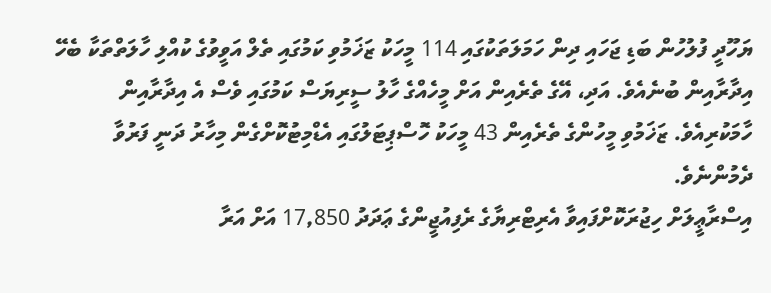ޔަހޫދީ ފުލުހުން ބަޑި ޖަހައި ދިން ހަމަލަތަކުގައި 114 މީހަކު ޒަޚަމުވި ކަމުގައި ތެލް އަވީވުގެ ކުއްލި ހާލަތްތަކާ ބެހޭ އިދާރާއިން ބުނެއެވެ. އަދި، އޭގެ ތެރެއިން އަށް މީހެއްގެ ހާލު ސީރިޔަސް ކަމުގައި ވެސް އެ އިދާރާއިން ހާމަކުރިއެވެ. ޒަޚަމުވި މީހުންގެ ތެރެއިން 43 މީހަކު ހޮސްޕިޓަލުގައި އެޑްމިޓުކޮށްގެން މިހާރު ދަނީ ފަރުވާ ދެމުންނެވެ.
އިސްރާޢީލަށް ހިޖުރަކޮށްފައިވާ އެރިޓްރިޔާގެ ރެފިއުޖީންގެ ޢަދަދު 17,850 އަށް އަރާ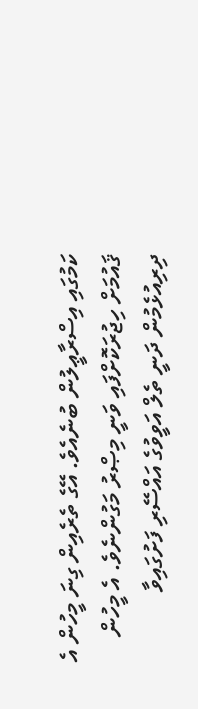ކަމުގައި އިސްރާޢީލުން ބުނެއެވެ. އޭގެ ތެރެއިން ގިނަ މީހުން އެ ޤައުމަށް ހިޖުރަކޮށްފައި ވަނީ މިޞްރު މަގުންނެވެ. އެ މީހުން ދިރިއުޅެމުން ދަނީ ތެލް އަވީވުގެ އައްސޭރި ފަށުގައިވާ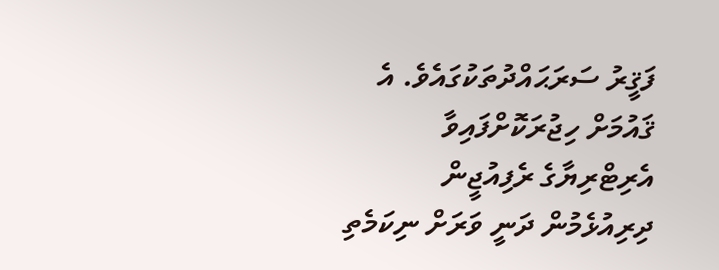ފަޤީރު ސަރަޙައްދުތަކުގައެވެ. އެ ޤައުމަށް ހިޖުރަކޮށްފައިވާ އެރިޓްރިޔާގެ ރެފިއުޖީން ދިރިއުޅެމުން ދަނީ ވަރަށް ނިކަމެތި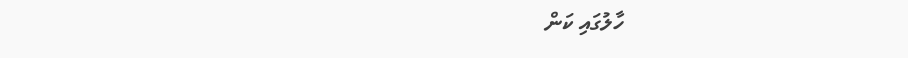ހާލުގައި ކަން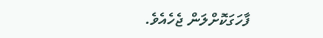ފާހަގަކޮށްލަން ޖެހެއެވެ.